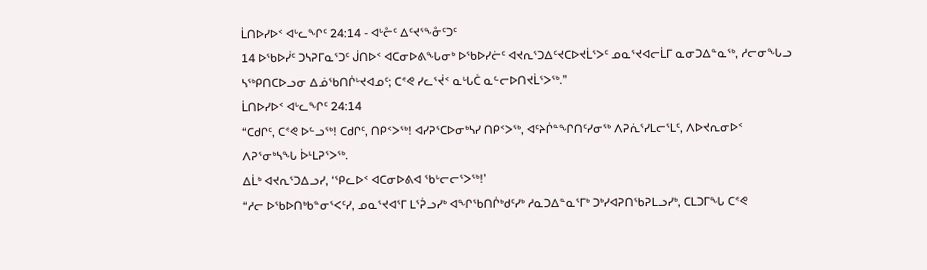ᒫᑎᐅᓯᐅᑉ ᐊᒡᓚᖏᑦ 24:14 - ᐊᒡᓔᑦ ᐃᑦᔪᕐᖕᓁᑦᑐᑦ
14 ᐅᖃᐅᓰᑦ ᑐᓴᕈᒥᓇᕐᑐᑦ ᒎᑎᐅᑉ ᐊᑕᓂᐅᕕᖓᓂᒃ ᐅᖃᐅᓯᓖᑦ ᐊᔪᕆᕐᑐᐃᑦᔪᑕᐅᔪᒫᕐᐳᑦ ᓄᓇᕐᔪᐊᓕᒫᒥ ᓇᓂᑐᐃᓐᓇᖅ, ᓱᓕᓂᖓᓗ ᓴᖅᑭᑎᑕᐅᓗᓂ ᐃᓅᖃᑎᒌᒡᔪᐊᓄᑦ; ᑕᕝᕙ ᓯᓚᕐᔫᑉ ᓇᒡᒐᑖ ᓇᓪᓕᐅᑎᔪᒫᕐᐳᖅ.”
ᒫᑎᐅᓯᐅᑉ ᐊᒡᓚᖏᑦ 24:14
“ᑕᑯᒋᑦ, ᑕᕝᕙ ᐅᓪᓗᖅ! ᑕᑯᒋᑦ, ᑎᑭᑉᐳᖅ! ᐊᓯᕈᕐᑕᐅᓂᒃᓴᓯ ᑎᑭᑉᐳᖅ, ᐊᑦᔨᒌᓐᖏᑎᑦᓯᓂᖅ ᐱᕈᕇᕐᓯᒪᓕᕐᒪᑦ, ᐱᐅᔪᕆᓂᐅᑉ ᐱᕈᕐᓂᒃᓴᖓ ᐆᒻᒪᕈᕐᐳᖅ.
ᐃᒫᒃ ᐊᔪᕆᕐᑐᐃᓗᓯ, ‘ᕿᓚᐅᑉ ᐊᑕᓂᐅᕕᐊ ᖃᒡᓕᓕᕐᐳᖅ!’
“ᓱᓕ ᐅᖃᐅᑎᒃᑲᓐᓂᕐᐸᑦᓯ, ᓄᓇᕐᔪᐊᕐᒥ ᒪᕐᕉᓗᓯᒃ ᐊᖏᖃᑎᒌᒃᑯᑦᓯᒃ ᓱᓇᑐᐃᓐᓇᕐᒥᒃ ᑐᒃᓯᐊᕈᑎᖃᕈᒪᓗᓯᒃ, ᑕᒪᑐᒥᖓ ᑕᕝᕙ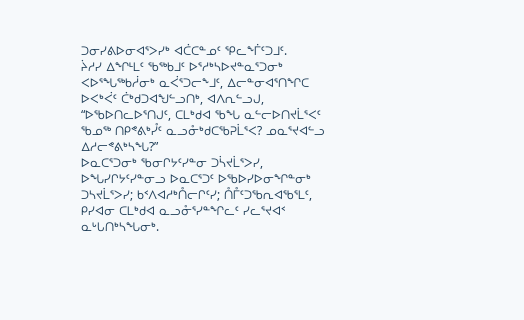ᑐᓂᓯᕕᐅᓂᐊᕐᐳᓯᒃ ᐊᑖᑕᓐᓄᑦ ᕿᓚᖕᒦᑦᑐᒧᑦ.
ᔩᓱᓯ ᐃᖏᒻᒪᑦ ᖃᖅᑲᒧᑦ ᐅᕐᓱᒃᓴᐅᔪᓐᓇᕐᑐᓂᒃ ᐸᐅᕐᖓᖅᑲᓲᓂᒃ ᓇᐹᕐᑐᓕᖕᒧᑦ, ᐃᓕᓐᓂᐊᕐᑎᖏᑕ ᐅᐸᒃᐹᑦ ᑖᒃᑯᑐᐊᖑᓪᓗᑎᒃ, ᐊᐱᕆᓪᓗᒍ, “ᐅᖃᐅᑎᓚᐅᕐᑎᒍᑦ, ᑕᒪᒃᑯᐊ ᖃᖓ ᓇᓪᓕᐅᑎᔪᒫᕐᐸᑦ ᖃᓄᖅ ᑎᑭᕝᕕᒃᓮᑦ ᓇᓗᓁᒃᑯᑕᖃᕈᒫᕐᐸ? ᓄᓇᕐᔪᐊᓪᓗ ᐃᓱᓕᕝᕕᒃᓴᖓ?”
ᐅᓇᑕᕐᑐᓂᒃ ᖃᓂᒋᔭᑦᓯᓐᓂ ᑐᓵᔪᒫᕐᐳᓯ, ᐅᖓᓯᒋᔭᑦᓯᓐᓂᓗ ᐅᓇᑕᕐᑐᑦ ᐅᖃᐅᓯᐅᓂᖏᓐᓂᒃ ᑐᓴᔪᒫᕐᐳᓯ; ᑲᑉᐱᐊᓱᒃᑍᓕᒋᑦᓯ; ᑍᒤᑦᑐᖃᕆᐊᖃᕐᒪᑦ, ᑭᓯᐊᓂ ᑕᒪᒃᑯᐊ ᓇᓗᓁᕐᓯᓐᖏᓚᑦ ᓯᓚᕐᔪᐊᑉ ᓇᒡᒐᑎᒃᓴᖓᓂᒃ.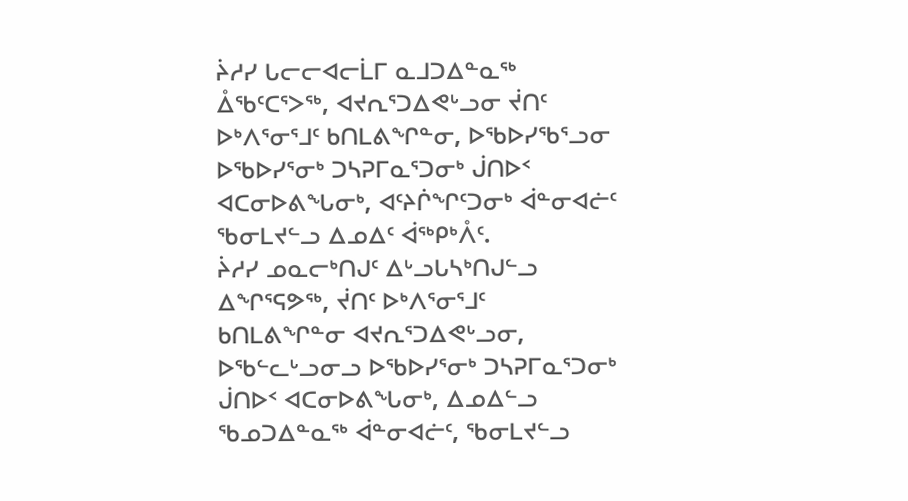ᔩᓱᓯ ᒐᓕᓕᐊᓕᒫᒥ ᓇᒧᑐᐃᓐᓇᖅ ᐂᖃᑦᑕᕐᐳᖅ, ᐊᔪᕆᕐᑐᐃᕙᒡᓗᓂ ᔫᑎᑦ ᐅᒃᐱᕐᓂᕐᒧᑦ ᑲᑎᒪᕕᖏᓐᓂ, ᐅᖃᐅᓯᖃᕐᓗᓂ ᐅᖃᐅᓯᕐᓂᒃ ᑐᓴᕈᒥᓇᕐᑐᓂᒃ ᒎᑎᐅᑉ ᐊᑕᓂᐅᕕᖓᓂᒃ, ᐊᑦᔨᒌᖏᑦᑐᓂᒃ ᐋᓐᓂᐊᓖᑦ ᖃᓂᒪᔪᓪᓗ ᐃᓄᐃᑦ ᐋᖅᑭᒃᐰᑦ.
ᔩᓱᓯ ᓄᓇᓕᒃᑎᒍᑦ ᐃᒡᓗᒐᓴᒃᑎᒍᓪᓗ ᐃᖏᕐᕋᕗᖅ, ᔫᑎᑦ ᐅᒃᐱᕐᓂᕐᒧᑦ ᑲᑎᒪᕕᖏᓐᓂ ᐊᔪᕆᕐᑐᐃᕙᒡᓗᓂ, ᐅᖃᓪᓚᒡᓗᓂᓗ ᐅᖃᐅᓯᕐᓂᒃ ᑐᓴᕈᒥᓇᕐᑐᓂᒃ ᒎᑎᐅᑉ ᐊᑕᓂᐅᕕᖓᓂᒃ, ᐃᓄᐃᓪᓗ ᖃᓄᑐᐃᓐᓇᖅ ᐋᓐᓂᐊᓖᑦ, ᖃᓂᒪᔪᓪᓗ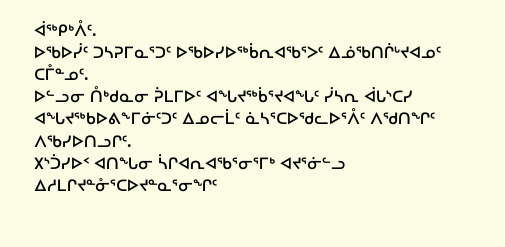ᐋᖅᑭᒃᐰᑦ.
ᐅᖃᐅᓰᑦ ᑐᓴᕈᒥᓇᕐᑐᑦ ᐅᖃᐅᓯᐅᖅᑳᕆᐊᖃᕐᐳᑦ ᐃᓅᖃᑎᒌᒡᔪᐊᓄᑦ ᑕᒤᓐᓄᑦ.
ᐅᓪᓗᓂ ᑍᒃᑯᓇᓂ ᕉᒪᒥᐅᑦ ᐊᖓᔪᖅᑳᕐᔪᐊᖓᑦ ᓰᓴᕆ ᐋᒐᔅᑕᓯ ᐊᖓᔪᖅᑲᐅᕕᖕᒥᓃᑦᑐᑦ ᐃᓄᓕᒫᑦ ᓈᓴᕐᑕᐅᖁᓚᐅᕐᐰᑦ ᐱᖁᑎᖏᑦ ᐱᖃᓯᐅᑎᓗᒋᑦ.
᙭ᔅᑑᓯᐅᑉ ᐊᑎᖓᓂ ᓵᒋᐊᕆᐊᖃᕐᓂᕐᒥᒃ ᐊᔪᕐᓃᓪᓗ ᐃᓱᒪᒋᔪᓐᓁᕐᑕᐅᔪᓐᓇᕐᓂᖏᑦ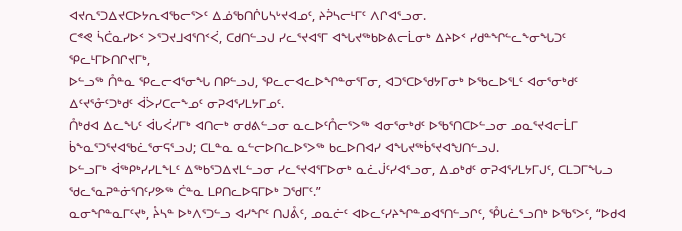ᐊᔪᕆᕐᑐᐃᔪᑕᐅᔭᕆᐊᖃᓕᕐᐳᑦ ᐃᓅᖃᑎᒌᒐᓴᒡᔪᐊᓄᑦ, ᔨᕉᓴᓕᒻᒥᑦ ᐱᒋᐊᕐᓗᓂ.
ᑕᕝᕙ ᓵᑖᓇᓯᐅᑉ ᐳᕐᑐᔪᒧᐊᕐᑎᑉᐹ, ᑕᑯᑎᓪᓗᒍ ᓯᓚᕐᔪᐊᕐᒥ ᐊᖓᔪᖅᑲᐅᕕᓕᒫᓂᒃ ᐃᔨᐅᑉ ᓯᑯᓐᖏᓪᓚᖕᓂᖓᑐᑦ ᕿᓚᒻᒥᐅᑎᒋᔪᒥᒃ,
ᐅᓪᓗᖅ ᑍᓐᓇ ᕿᓚᓕᐊᕐᓂᖓ ᑎᑭᓪᓗᒍ, ᕿᓚᓕᐊᓚᐅᖏᓐᓂᕐᒥᓂ, ᐊᑐᕐᑕᐅᖁᔭᒥᓂᒃ ᐅᖃᓚᐅᕐᒪᑦ ᐊᓂᕐᓂᒃᑯᑦ ᐃᑦᔪᕐᓁᑦᑐᒃᑯᑦ ᐋᐴᓯᑕᓕᖕᓄᑦ ᓂᕈᐊᕐᓯᒪᔭᒥᓄᑦ.
ᑍᒃᑯᐊ ᐃᓚᖓᑦ ᐋᒐᐹᓯᒥᒃ ᐊᑎᓕᒃ ᓂᑯᕕᓪᓗᓂ ᓇᓚᐅᑦᑍᓕᕐᐳᖅ ᐊᓂᕐᓂᒃᑯᑦ ᐅᖃᕐᑎᑕᐅᓪᓗᓂ ᓄᓇᕐᔪᐊᓕᒫᒥ ᑳᖕᓇᕐᑐᕐᔪᐊᖃᓛᕐᓂᕋᕐᓗᒍ; ᑕᒪᓐᓇ ᓇᓪᓕᐅᑎᓚᐅᕐᐳᖅ ᑲᓚᐅᑎᐊᓯ ᐊᖓᔪᖅᑳᕐᔪᐊᖑᑎᓪᓗᒍ.
ᐅᓪᓗᒥᒃ ᐋᖅᑭᒃᓯᓯᒪᖕᒪᑦ ᐃᖅᑲᕐᑐᐃᔪᒪᓪᓗᓂ ᓯᓚᕐᔪᐊᕐᒥᐅᓂᒃ ᓇᓛᒎᑦᓯᐊᕐᓗᓂ, ᐃᓄᒃᑯᑦ ᓂᕈᐊᕐᓯᒪᔭᒥᒍᑦ, ᑕᒪᑐᒥᖓᓗ ᖁᓚᕐᓇᕈᓐᓃᕐᑎᑦᓯᕗᖅ ᑖᓐᓇ ᒪᑭᑎᓚᐅᕋᒥᐅᒃ ᑐᖁᒥᑦ.”
ᓇᓂᖏᓐᓇᒥᑦᔪᒃ, ᔧᓴᓐ ᐅᒃᐱᕐᑐᓪᓗ ᐊᓯᖏᑦ ᑎᒍᕔᑦ, ᓄᓇᓖᑦ ᐊᐅᓚᑦᓯᔨᖏᓐᓄᐊᕐᑎᓪᓗᒋᑦ, ᕾᒐᓛᕐᓗᑎᒃ ᐅᖃᕐᐳᑦ, “ᐅᑯᐊ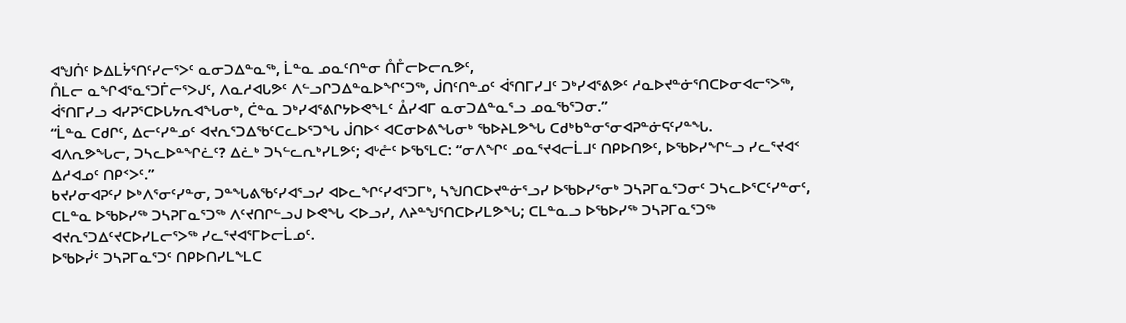ᐊᖑᑏᑦ ᐅᐃᒪᔮᕐᑎᑦᓯᓕᕐᐳᑦ ᓇᓂᑐᐃᓐᓇᖅ, ᒫᓐᓇ ᓄᓇᑦᑎᓐᓂ ᑍᒤᓕᐅᓕᕆᕗᑦ,
ᑍᒪᓕ ᓇᖏᐊᕐᓇᕐᑐᒦᓕᕐᐳᒍᑦ, ᐱᓇᓱᐊᒐᕗᑦ ᐱᓪᓗᒋᑐᐃᓐᓇᐅᖏᑦᑐᖅ, ᒎᑎᑦᑎᓐᓄᑦ ᐋᕐᑎᒥᓯᒧᑦ ᑐᒃᓯᐊᕐᕕᕗᑦ ᓱᓇᐅᔪᓐᓃᕐᑎᑕᐅᓂᐊᓕᕐᐳᖅ, ᐋᕐᑎᒥᓯᓗ ᐊᓯᕈᕐᑕᐅᒐᔭᕆᐊᖓᓂᒃ, ᑖᓐᓇ ᑐᒃᓯᐊᕐᕕᒋᔭᐅᕙᖕᒪᑦ ᐂᓯᐊᒥ ᓇᓂᑐᐃᓐᓇᕐᓗ ᓄᓇᖃᕐᑐᓂ.”
“ᒫᓐᓇ ᑕᑯᒋᑦ, ᐃᓕᑦᓯᓐᓄᑦ ᐊᔪᕆᕐᑐᐃᖃᑦᑕᓚᐅᕐᑐᖓ ᒎᑎᐅᑉ ᐊᑕᓂᐅᕕᖓᓂᒃ ᖃᐅᔨᒪᕗᖓ ᑕᑯᒃᑲᓐᓂᕐᓂᐊᕈᓐᓃᕋᑦᓯᓐᖓ.
ᐊᐱᕆᕗᖓᓕ, ᑐᓴᓚᐅᓐᖏᓛᑦ? ᐃᓛᒃ ᑐᓴᓪᓚᕆᒃᓯᒪᕗᑦ; ᐊᒡᓔᑦ ᐅᖃᕐᒪᑕ: “ᓂᐱᖏᑦ ᓄᓇᕐᔪᐊᓕᒫᒧᑦ ᑎᑭᐅᑎᕗᑦ, ᐅᖃᐅᓯᖏᓪᓗ ᓯᓚᕐᔪᐊᑉ ᐃᓱᐊᓄᑦ ᑎᑭᑉᐳᑦ.”
ᑲᔪᓯᓂᐊᕈᑦᓯ ᐅᒃᐱᕐᓂᑦᓯᓐᓂ, ᑐᓐᖓᕕᖃᑦᓯᐊᕐᓗᓯ ᐊᐅᓚᖏᑦᓯᐊᕐᑐᒥᒃ, ᓴᖑᑎᑕᐅᔪᓐᓃᕐᓗᓯ ᐅᖃᐅᓯᕐᓂᒃ ᑐᓴᕈᒥᓇᕐᑐᓂᑦ ᑐᓴᓚᐅᕐᑕᑦᓯᓐᓂᑦ, ᑕᒪᓐᓇ ᐅᖃᐅᓯᖅ ᑐᓴᕈᒥᓇᕐᑐᖅ ᐱᑦᔪᑎᒋᓪᓗᒍ ᐅᕙᖓ ᐸᐅᓗᓯ, ᐱᔨᓐᖑᕐᑎᑕᐅᓯᒪᕗᖓ; ᑕᒪᓐᓇᓗ ᐅᖃᐅᓯᖅ ᑐᓴᕈᒥᓇᕐᑐᖅ ᐊᔪᕆᕐᑐᐃᑦᔪᑕᐅᓯᒪᓕᕐᐳᖅ ᓯᓚᕐᔪᐊᕐᒥᐅᓕᒫᓄᑦ.
ᐅᖃᐅᓰᑦ ᑐᓴᕈᒥᓇᕐᑐᑦ ᑎᑭᐅᑎᓯᒪᖕᒪᑕ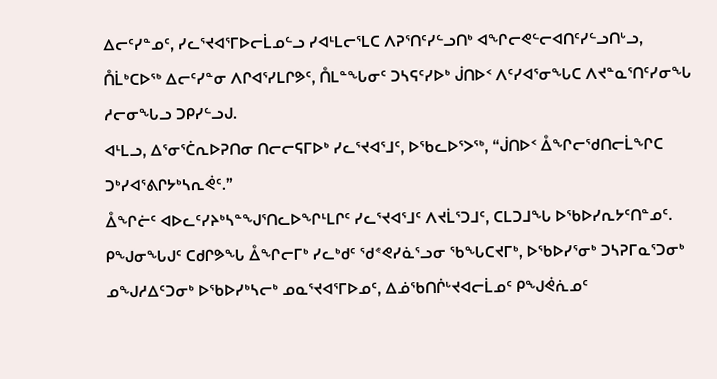ᐃᓕᑦᓯᓐᓄᑦ, ᓯᓚᕐᔪᐊᕐᒥᐅᓕᒫᓄᓪᓗ ᓯᐊᒻᒪᓕᕐᒪᑕ ᐱᕈᕐᑎᑦᓯᓪᓗᑎᒃ ᐊᖏᓕᕙᓪᓕᐊᑎᑦᓯᓪᓗᑎᒡᓗ, ᑍᒫᒃᑕᐅᖅ ᐃᓕᑦᓯᓐᓂ ᐱᒋᐊᕐᓯᒪᒋᕗᑦ, ᑍᒪᓐᖓᓂᑦ ᑐᓴᕋᑦᓯᐅᒃ ᒎᑎᐅᑉ ᐱᑦᓯᐊᕐᓂᖓᑕ ᐱᔪᓐᓇᕐᑎᑦᓯᓂᖓ ᓱᓕᓂᖓᓗ ᑐᑭᓯᓪᓗᒍ.
ᐊᒻᒪᓗ, ᐃᕐᓂᕐᑖᕆᐅᕈᑎᓂ ᑎᓕᓕᕋᒥᐅᒃ ᓯᓚᕐᔪᐊᕐᒧᑦ, ᐅᖃᓚᐅᕐᐳᖅ, “ᒎᑎᐅᑉ ᐂᖏᓕᖁᑎᓕᒫᖏᑕ ᑐᒃᓯᐊᕐᕕᒋᔭᒃᓴᕆᕚᑦ.”
ᐂᖏᓖᑦ ᐊᐅᓚᑦᓯᔨᒃᓴᓐᖑᕐᑎᓚᐅᖏᒻᒪᒋᑦ ᓯᓚᕐᔪᐊᕐᒧᑦ ᐱᔪᒫᕐᑐᒧᑦ, ᑕᒪᑐᒧᖓ ᐅᖃᐅᓯᕆᔭᑦᑎᓐᓄᑦ.
ᑭᖑᓂᖓᒍᑦ ᑕᑯᒋᕗᖓ ᐂᖏᓕᒥᒃ ᓯᓚᒃᑯᑦ ᖁᕝᕙᓯᓈᕐᓗᓂ ᖃᖓᑕᔪᒥᒃ, ᐅᖃᐅᓯᕐᓂᒃ ᑐᓴᕈᒥᓇᕐᑐᓂᒃ ᓄᖑᓱᐃᑦᑐᓂᒃ ᐅᖃᐅᓯᒃᓴᓕᒃ ᓄᓇᕐᔪᐊᕐᒥᐅᓄᑦ, ᐃᓅᖃᑎᒌᒡᔪᐊᓕᒫᓄᑦ ᑭᖑᕚᕇᓄᑦ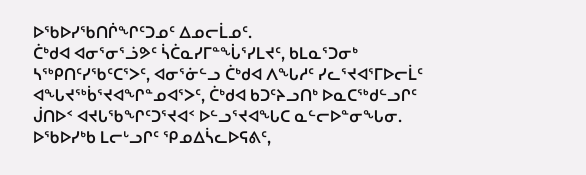ᐅᖃᐅᓯᖃᑎᒌᖏᑦᑐᓄᑦ ᐃᓄᓕᒫᓄᑦ.
ᑖᒃᑯᐊ ᐊᓂᕐᓂᕐᓘᕗᑦ ᓵᑖᓇᓯᒥᓐᖔᕐᓯᒪᔪᑦ, ᑲᒪᓇᕐᑐᓂᒃ ᓴᖅᑭᑎᑦᓯᖃᑦᑕᕐᐳᑦ, ᐊᓂᕐᓃᓪᓗ ᑖᒃᑯᐊ ᐱᖓᓱᑦ ᓯᓚᕐᔪᐊᕐᒥᐅᓕᒫᑦ ᐊᖓᔪᖅᑳᕐᔪᐊᖏᓐᓄᐊᕐᐳᑦ, ᑖᒃᑯᐊ ᑲᑐᑦᔨᓗᑎᒃ ᐅᓇᑕᖅᑯᓪᓗᒋᑦ ᒎᑎᐅᑉ ᐊᔪᒐᖃᖏᑦᑐᕐᔪᐊᑉ ᐅᓪᓗᕐᔪᐊᖓᑕ ᓇᓪᓕᐅᓐᓂᖓᓂ.
ᐅᖃᐅᓯᒃᑲ ᒪᓕᒡᓗᒋᑦ ᕿᓄᐃᓵᓚᐅᕋᕕᑦ,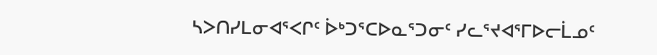ᓴᐳᑎᓯᒪᓂᐊᕐᐸᒋᑦ ᐆᒃᑐᕐᑕᐅᓇᕐᑐᓂᑦ ᓯᓚᕐᔪᐊᕐᒥᐅᓕᒫᓄᑦ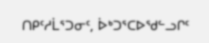ᑎᑭᑦᓱᒫᕐᑐᓂᑦ, ᐆᒃᑐᕐᑕᐅᖁᓪᓗᒋᑦ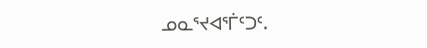ᓄᓇᕐᔪᐊᕐᒦᑦᑐᑦ.